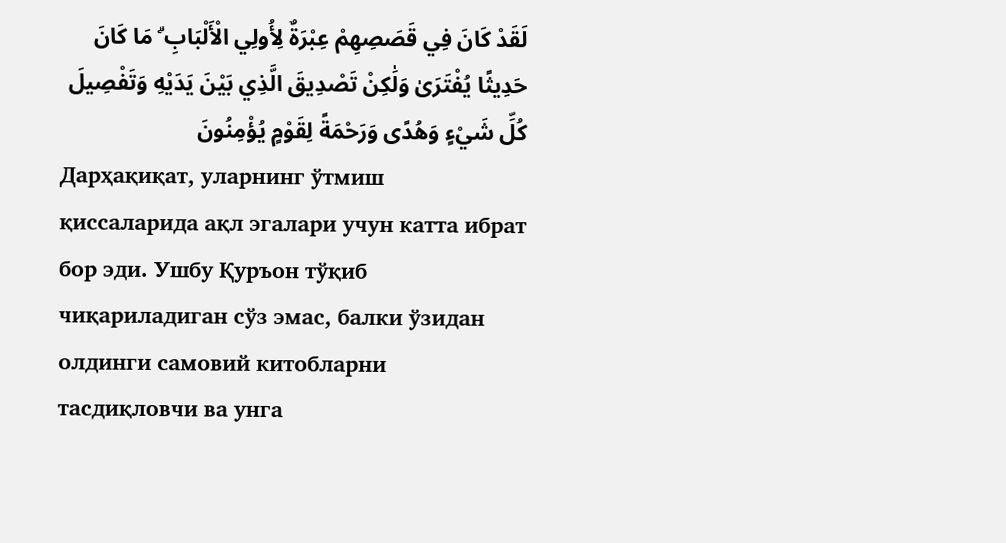لَقَدْ كَانَ فِي قَصَصِهِمْ عِبْرَةٌ لِأُولِي الْأَلْبَابِ ۗ مَا كَانَ حَدِيثًا يُفْتَرَىٰ وَلَٰكِنْ تَصْدِيقَ الَّذِي بَيْنَ يَدَيْهِ وَتَفْصِيلَ كُلِّ شَيْءٍ وَهُدًى وَرَحْمَةً لِقَوْمٍ يُؤْمِنُونَ
Дарҳақиқат, уларнинг ўтмиш қиссаларида ақл эгалари учун катта ибрат бор эди. Ушбу Қуръон тўқиб чиқариладиган сўз эмас, балки ўзидан олдинги самовий китобларни тасдиқловчи ва унга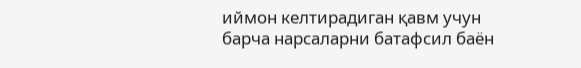иймон келтирадиган қавм учун барча нарсаларни батафсил баён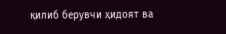қилиб берувчи ҳидоят ва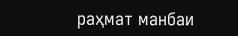раҳмат манбаи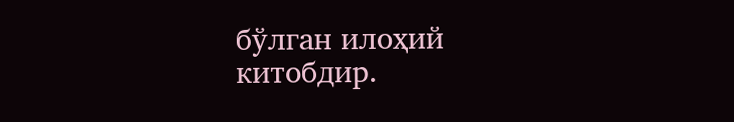бўлган илоҳий китобдир.